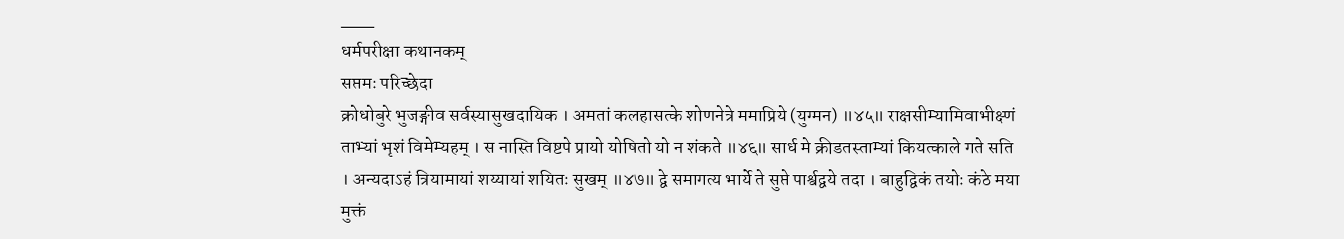___
धर्मपरीक्षा कथानकम्
सप्तमः परिच्छेदा
क्रोधोबुरे भुजङ्गीव सर्वस्यासुखदायिक । अमतां कलहासत्के शोणनेत्रे ममाप्रिये (युग्मन) ॥४५॥ राक्षसीम्यामिवाभीक्ष्णं ताभ्यां भृशं विमेम्यहम् । स नास्ति विष्टपे प्रायो योषितो यो न शंकते ॥४६॥ सार्ध मे क्रीडतस्ताम्यां कियत्काले गते सति । अन्यदाऽहं त्रियामायां शय्यायां शयितः सुखम् ॥४७॥ द्वे समागत्य भार्ये ते सुप्ते पार्श्वद्वये तदा । बाहुद्विकं तयोः कंठे मया मुक्तं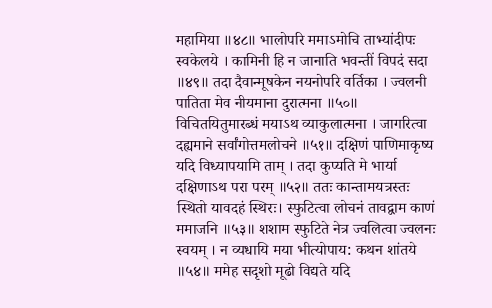महामिया ॥४८॥ भालोपरि ममाऽमोचि ताभ्यांदीपः स्वकेलये । कामिनी हि न जानाति भवन्तीं विपदं सदा ॥४९॥ तदा दैवान्मूषकेन नयनोपरि वर्तिका । ज्वलनी पातिता मेव नीयमाना दुरात्मना ॥५०॥ विचितयितुमारब्धं मयाऽथ व्याकुलात्मना । जागरित्वा दह्यमाने सर्वांगोत्तमलोचने ॥५१॥ दक्षिणं पाणिमाकृष्य यदि विध्यापयामि ताम् । तदा कुप्यति मे भार्या दक्षिणाऽथ परा परम् ॥५२॥ ततः कान्तामयत्रस्तः स्थितो यावदहं स्थिरः। स्फुटित्वा लोचनं तावद्वाम काणं ममाजनि ॥५३॥ शशाम स्फुटिते नेत्र ज्वलित्वा ज्वलनः स्वयम् । न व्यधायि मया भीत्योपाय: कथन शांतये ॥५४॥ ममेह सदृशो मूढो विद्यते यदि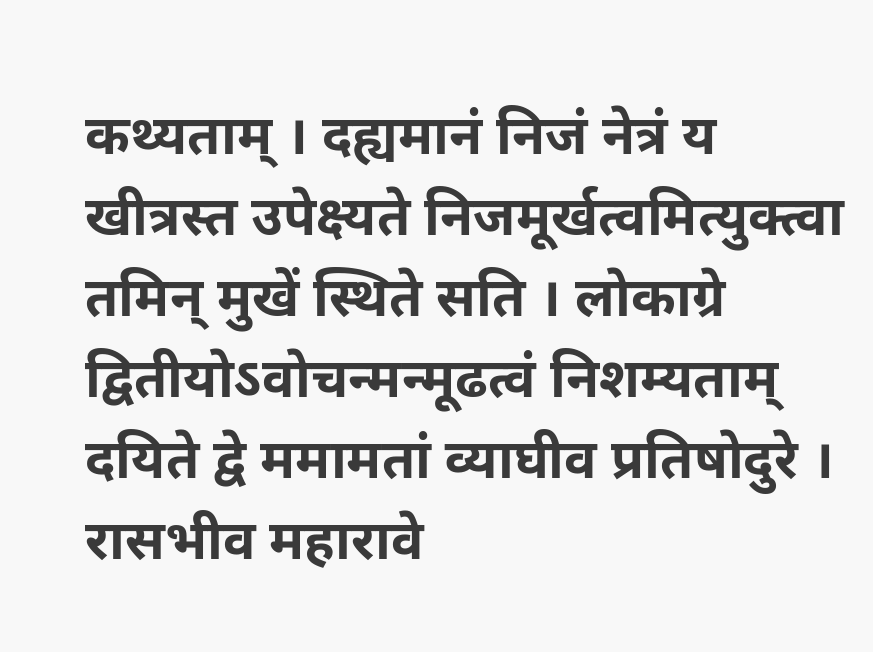कथ्यताम् । दह्यमानं निजं नेत्रं य खीत्रस्त उपेक्ष्यते निजमूर्खत्वमित्युक्त्वा तमिन् मुखें स्थिते सति । लोकाग्रे द्वितीयोऽवोचन्मन्मूढत्वं निशम्यताम् दयिते द्वे ममामतां व्याघीव प्रतिषोदुरे । रासभीव महारावे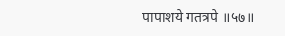पापाशये गतत्रपे ॥५७॥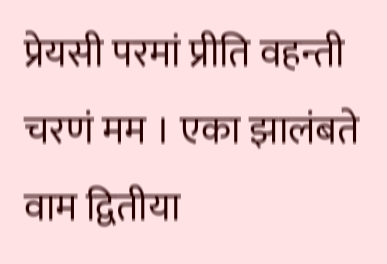प्रेयसी परमां प्रीति वहन्ती चरणं मम । एका झालंबते वाम द्वितीया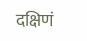दक्षिणं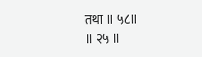तथा ॥ ५८॥
॥ २५ ॥